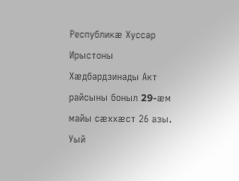Республикæ Хуссар Ирыстоны Хæдбардзинады Акт райсыны боныл 29-æм майы сæххæст 26 азы. Уый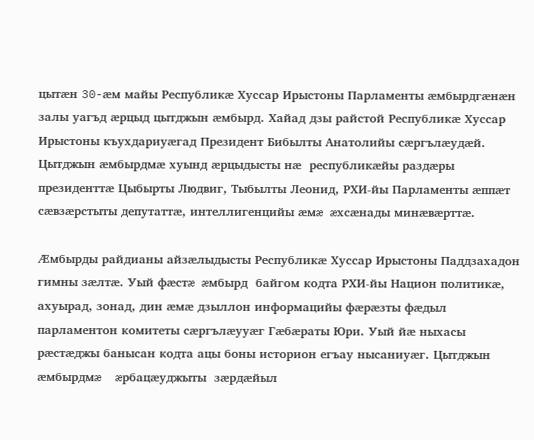цытæн 30-æм майы Республикæ Хуссар Ирыстоны Парламенты æмбырдгæнæн залы уагъд æрцыд цытджын æмбырд. Хайад дзы райстой Республикæ Хуссар Ирыстоны къухдариуæгад Президент Бибылты Анатолийы сæргълæудæй. Цытджын æмбырдмæ хуынд æрцыдысты нæ  республикæйы раздæры  президенттæ Цыбырты Людвиг, Тыбылты Леонид, РХИ-йы Парламенты æппæт сæвзæрстыты депутаттæ, интеллигенцийы æмæ æхсæнады минæвæрттæ.

Æмбырды райдианы айзæлыдысты Республикæ Хуссар Ирыстоны Паддзахадон гимны зæлтæ. Уый фæстæ æмбырд  байгом кодта РХИ-йы Национ политикæ, ахуырад, зонад, дин æмæ дзыллон информацийы фæрæзты фæдыл парламентон комитеты сæргълæууæг Гæбæраты Юри. Уый йæ ныхасы рæстæджы банысан кодта ацы боны историон егъау нысаниуæг. Цытджын æмбырдмæ  æрбацæуджыты  зæрдæйыл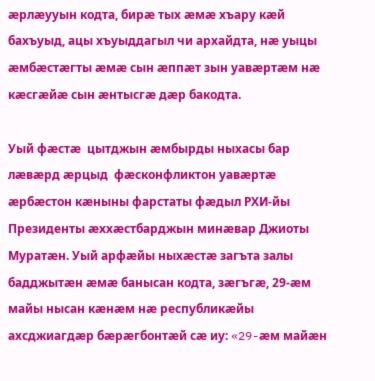æрлæууын кодта, бирæ тых æмæ хъару кæй бахъуыд, ацы хъуыддагыл чи архайдта, нæ уыцы æмбæстæгты æмæ сын æппæт зын уавæртæм нæ кæсгæйæ сын æнтысгæ дæр бакодта.

Уый фæстæ  цытджын æмбырды ныхасы бар лæвæрд æрцыд  фæсконфликтон уавæртæ æрбæстон кæныны фарстаты фæдыл РХИ-йы Президенты æххæстбарджын минæвар Джиоты Муратæн. Уый арфæйы ныхæстæ загъта залы бадджытæн æмæ банысан кодта, зæгъгæ, 29-æм майы нысан кæнæм нæ республикæйы ахсджиагдæр бæрæгбонтæй сæ иу: «29-æм майæн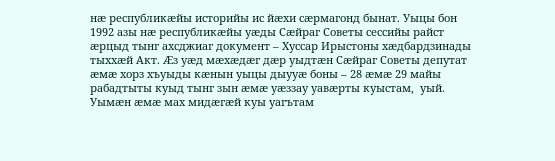нæ республикæйы историйы ис йæхи сæрмагонд бынат. Уыцы бон 1992 азы нæ республикæйы уæды Сæйраг Советы сессийы райст æрцыд тынг ахсджиаг документ – Хуссар Ирыстоны хæдбардзинады тыххæй Акт. Æз уæд мæхæдæг дæр уыдтæн Сæйраг Советы депутат æмæ хорз хъуыды кæнын уыцы дыууæ боны – 28 æмæ 29 майы рабадтыты куыд тынг зын æмæ уæззау уавæрты куыстам,  уый. Уымæн æмæ мах мидæгæй куы уагътам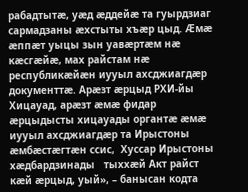рабадтытæ, уæд æддейæ та гуырдзиаг сармадзаны æхстыты хъæр цыд. Æмæ æппæт уыцы зын уавæртæм нæ кæсгæйæ, мах райстам нæ республикæйæн иууыл ахсджиагдæр документтæ. Арæзт æрцыд РХИ-йы Хицауад, арæзт æмæ фидар æрцыдысты хицауады органтæ æмæ иууыл ахсджиагдæр та Ирыстоны æмбæстæгтæн ссис,  Хуссар Ирыстоны хæдбардзинады   тыххæй Акт райст кæй æрцыд, уый», – банысан кодта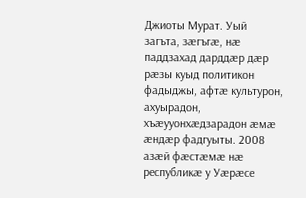Джиоты Мурат. Уый  загъта, зæгъгæ, нæ паддзахад дарддæр дæр рæзы куыд политикон фадыджы, афтæ культурон, ахуырадон, хъæууонхæдзарадон æмæ æндæр фадгуыты. 2008 азæй фæстæмæ нæ республикæ у Уæрæсе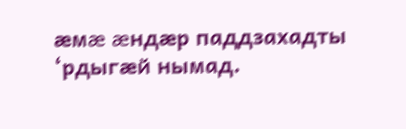æмæ æндæр паддзахадты ‘рдыгæй нымад.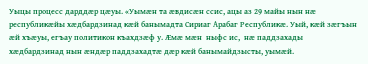Уыцы процесс дарддæр цæуы. «Уымæн та æвдисæн ссис, ацы аз 29 майы нын нæ республикæйы хæдбардзинад кæй банымадта Сириаг Арабаг Республикæ. Уый, кæй зæгъын æй хъæуы, егъау политикон къахдзæф у. Æмæ мæн  ныфс ис,  нæ паддзахады хæдбардзинад нын æндæр паддзахадтæ дæр кæй банымайдзысты, уымæй.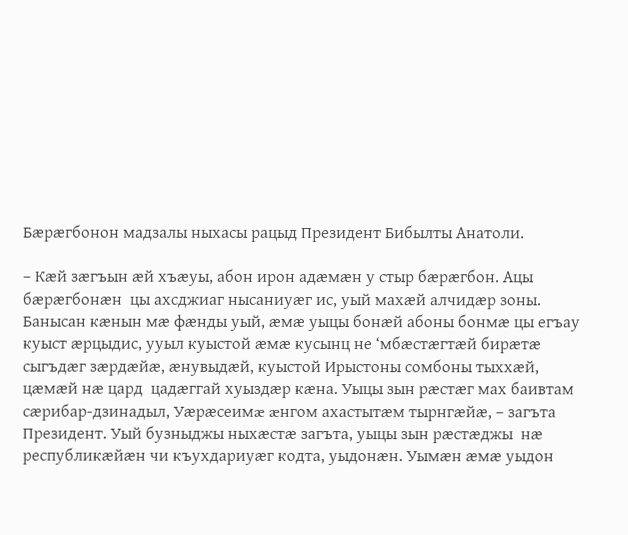Бæрæгбонон мадзалы ныхасы рацыд Президент Бибылты Анатоли.

– Кæй зæгъын æй хъæуы, абон ирон адæмæн у стыр бæрæгбон. Ацы бæрæгбонæн  цы ахсджиаг нысаниуæг ис, уый махæй алчидæр зоны. Банысан кæнын мæ фæнды уый, æмæ уыцы бонæй абоны бонмæ цы егъау куыст æрцыдис, ууыл куыстой æмæ кусынц не ‘мбæстæгтæй бирæтæ сыгъдæг зæрдæйæ, æнувыдæй, куыстой Ирыстоны сомбоны тыххæй,  цæмæй нæ цард  цадæггай хуыздæр кæна. Уыцы зын рæстæг мах баивтам сæрибар-дзинадыл, Уæрæсеимæ æнгом ахастытæм тырнгæйæ, – загъта Президент. Уый бузныджы ныхæстæ загъта, уыцы зын рæстæджы  нæ республикæйæн чи къухдариуæг кодта, уыдонæн. Уымæн æмæ уыдон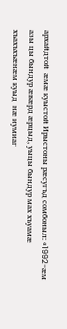архайдтой  æмæ куыстой Ирыстоны рæсугъд сомбоныл: «1992-æм азы цы бындур æвæрд æрцыд, уыцы бындур мах хъуамæ хъахъхъæнæм куыд  нæ иумиаг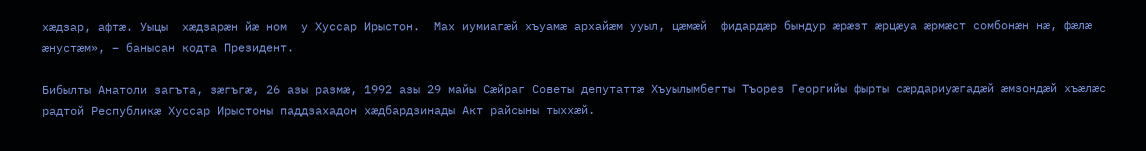хæдзар, афтæ. Уыцы  хæдзарæн йæ ном  у Хуссар Ирыстон.  Мах иумиагæй хъуамæ архайæм ууыл, цæмæй  фидардæр бындур æрæзт æрцæуа æрмæст сомбонæн нæ, фæлæ æнустæм», – банысан кодта Президент.

Бибылты Анатоли загъта, зæгъгæ, 26 азы размæ, 1992 азы 29 майы Сæйраг Советы депутаттæ Хъуылымбегты Тъорез Георгийы фырты сæрдариуæгадæй æмзондæй хъæлæс радтой Республикæ Хуссар Ирыстоны паддзахадон хæдбардзинады Акт райсыны тыххæй.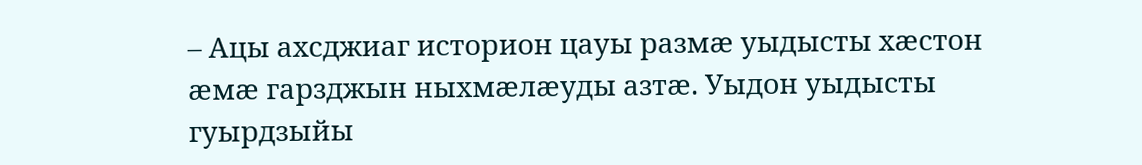– Ацы ахсджиаг историон цауы размæ уыдысты хæстон æмæ гарзджын ныхмæлæуды азтæ. Уыдон уыдысты гуырдзыйы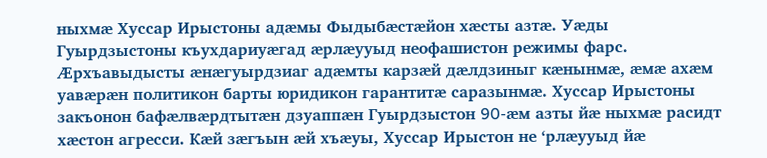ныхмæ Хуссар Ирыстоны адæмы Фыдыбæстæйон хæсты азтæ. Уæды Гуырдзыстоны къухдариуæгад æрлæууыд неофашистон режимы фарс.  Æрхъавыдысты æнæгуырдзиаг адæмты карзæй дæлдзиныг кæнынмæ, æмæ ахæм уавæрæн политикон барты юридикон гарантитæ саразынмæ. Хуссар Ирыстоны закъонон бафæлвæрдтытæн дзуаппæн Гуырдзыстон 90-æм азты йæ ныхмæ расидт хæстон агресси. Кæй зæгъын æй хъæуы, Хуссар Ирыстон не ‘рлæууыд йæ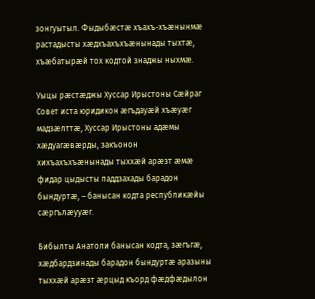зонгуытыл. Фыдыбæстæ хъахъ-хъæнынмæ растадысты хæдхъахъхъæнынады тыхтæ, хъæбатырæй тох кодтой знаджы ныхмæ.

Уыцы рæстæджы Хуссар Ирыстоны Сæйраг Совет иста юридикон æгъдауæй хъæуæг мадзæлттæ, Хуссар Ирыстоны адæмы хæдуагæвæрды, закъонон хихъахъхъæнынады тыххæй арæзт æмæ фидар цыдысты паддзахады барадон бындуртæ, – банысан кодта республикæйы сæргълæууæг.

Бибылты Анатоли банысан кодта, зæгъгæ, хæдбардзинады барадон бындуртæ аразыны тыххæй арæзт æрцыд къорд фæдфæдылон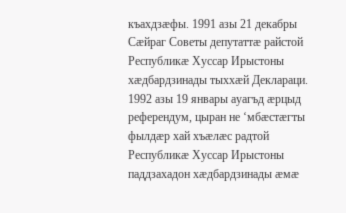къахдзæфы. 1991 азы 21 декабры Сæйраг Советы депутаттæ райстой Республикæ Хуссар Ирыстоны хæдбардзинады тыххæй Деклараци. 1992 азы 19 январы ауагъд æрцыд референдум, цыран не ‘мбæстæгты фылдæр хай хъæлæс радтой Республикæ Хуссар Ирыстоны паддзахадон хæдбардзинады æмæ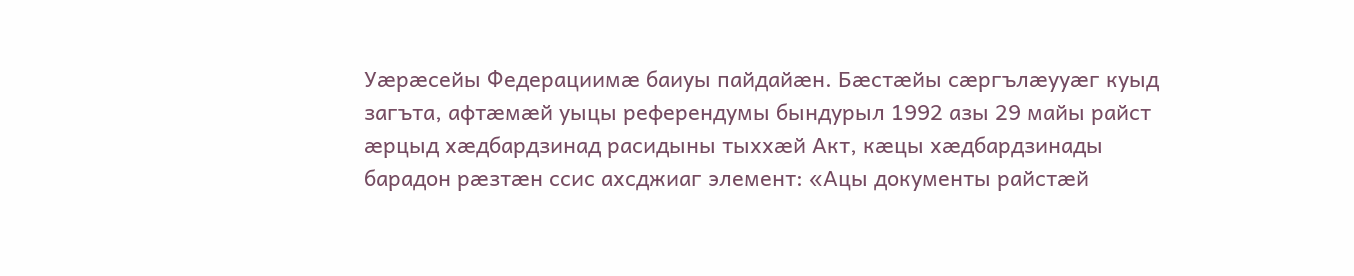Уæрæсейы Федерациимæ баиуы пайдайæн. Бæстæйы сæргълæууæг куыд загъта, афтæмæй уыцы референдумы бындурыл 1992 азы 29 майы райст æрцыд хæдбардзинад расидыны тыххæй Акт, кæцы хæдбардзинады барадон рæзтæн ссис ахсджиаг элемент: «Ацы документы райстæй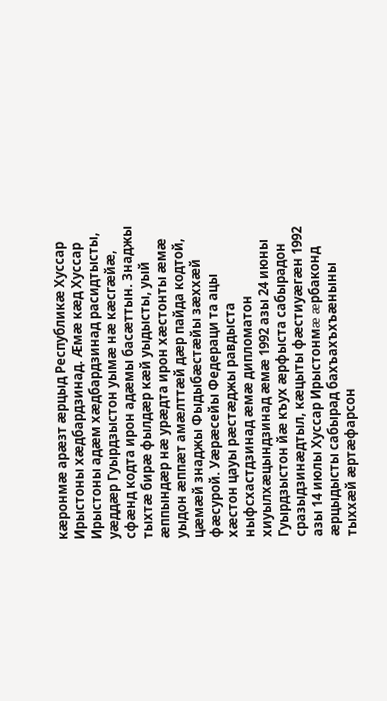кæронмæ арæзт æрцыд Республикæ Хуссар Ирыстоны хæдбардзинад. Æмæ кæд Хуссар Ирыстоны адæм хæдбардзинад расидтысты, уæддæр Гуырдзыстон уымæ нæ кæсгæйæ, сфæнд кодта ирон адæмы басæттын. Знаджы тыхтæ бирæ фылдæр кæй уыдысты, уый æппындæр нæ урæдта ирон хæстонты æмæ уыдон æппæт амæлттæй дæр пайда кодтой, цæмæй знаджы Фыдыбæстæйы зæххæй фæсурой. Уæрæсейы Федераци та ацы хæстон цауы рæстæджы равдыста ныфсхастдзинад æмæ дипломатон хиуылхæцындзинад æмæ 1992 азы 24 июны Гуырдзыстон йæ къух æрфыста сабырадон сразыдзинæдтыл, кæцыты фæстиуæгæн 1992 азы 14 июлы Хуссар Ирыстонмæ æрбаконд æрцыдысты сабырад бахъахъхъæныны тыххæй æртæфарсон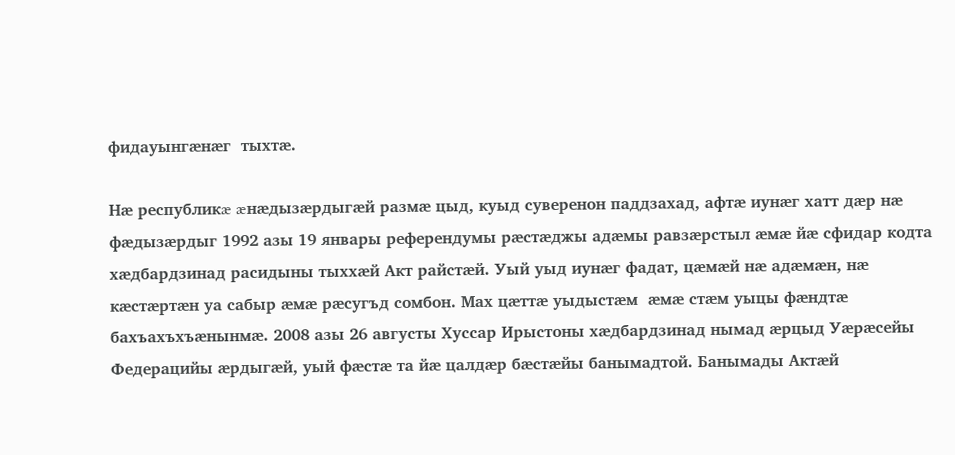фидауынгæнæг  тыхтæ.

Нæ республикæ æнæдызæрдыгæй размæ цыд, куыд суверенон паддзахад, афтæ иунæг хатт дæр нæ фæдызæрдыг 1992 азы 19 январы референдумы рæстæджы адæмы равзæрстыл æмæ йæ сфидар кодта хæдбардзинад расидыны тыххæй Акт райстæй. Уый уыд иунæг фадат, цæмæй нæ адæмæн, нæ кæстæртæн уа сабыр æмæ рæсугъд сомбон. Мах цæттæ уыдыстæм  æмæ стæм уыцы фæндтæ бахъахъхъæнынмæ. 2008 азы 26 августы Хуссар Ирыстоны хæдбардзинад нымад æрцыд Уæрæсейы Федерацийы æрдыгæй, уый фæстæ та йæ цалдæр бæстæйы банымадтой. Банымады Актæй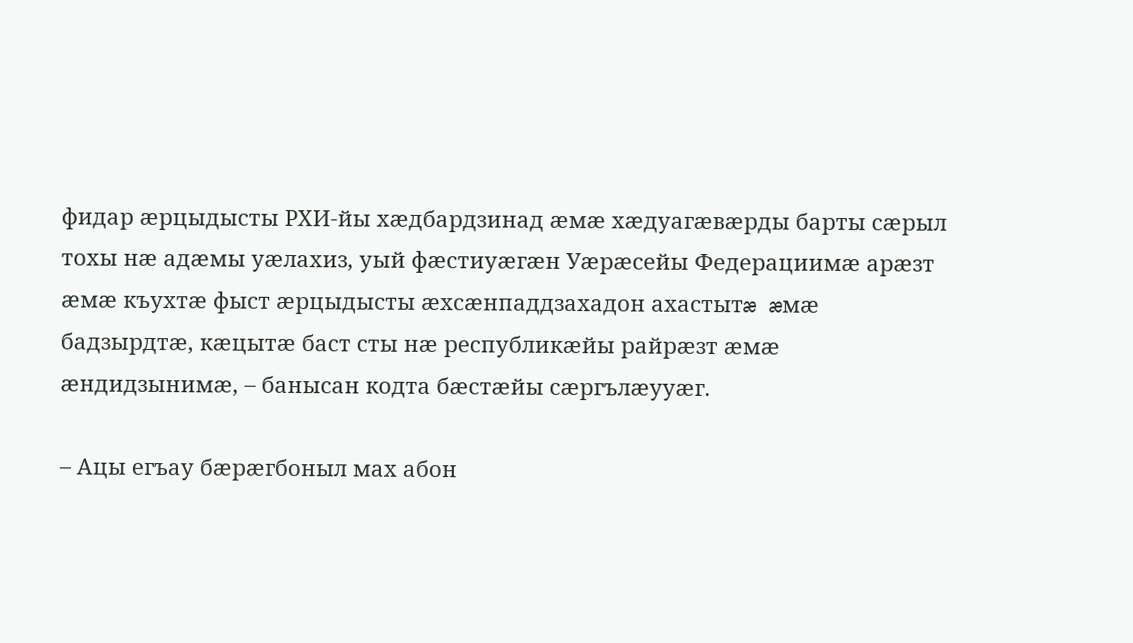фидар æрцыдысты РХИ-йы хæдбардзинад æмæ хæдуагæвæрды барты сæрыл тохы нæ адæмы уæлахиз, уый фæстиуæгæн Уæрæсейы Федерациимæ арæзт æмæ къухтæ фыст æрцыдысты æхсæнпаддзахадон ахастытæ æмæ бадзырдтæ, кæцытæ баст сты нæ республикæйы райрæзт æмæ æндидзынимæ, – банысан кодта бæстæйы сæргълæууæг.

– Ацы егъау бæрæгбоныл мах абон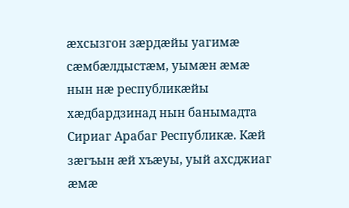æхсызгон зæрдæйы уагимæ сæмбæлдыстæм, уымæн æмæ нын нæ республикæйы хæдбардзинад нын банымадта Сириаг Арабаг Республикæ. Кæй зæгъын æй хъæуы, уый ахсджиаг æмæ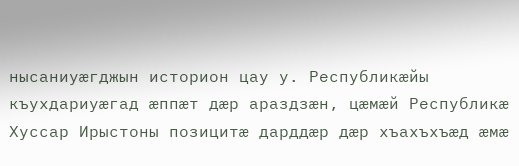нысаниуæгджын историон цау у. Республикæйы къухдариуæгад æппæт дæр араздзæн, цæмæй Республикæ Хуссар Ирыстоны позицитæ дарддæр дæр хъахъхъæд æмæ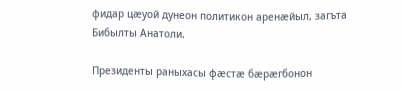фидар цæуой дунеон политикон аренæйыл, загъта Бибылты Анатоли.

Президенты раныхасы фæстæ бæрæгбонон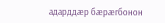адарддæр бæрæгбонон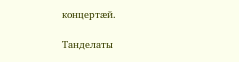концертæй.

Танделаты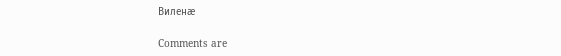Виленæ

Comments are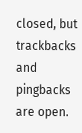closed, but trackbacks and pingbacks are open.